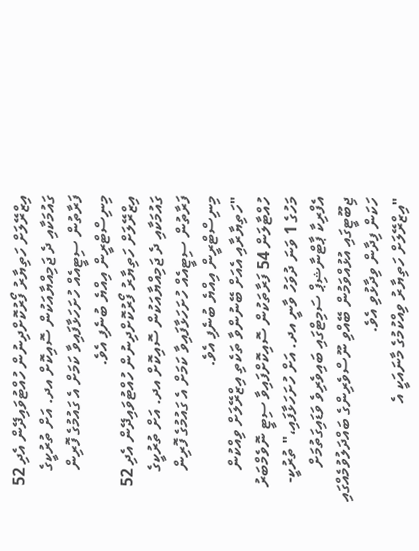އިޒްރޭލަށް ހަތިޔާރު ފޯރުކޮށްދިނުން ހުއްޓުވައިދޭން އެދި 52 ގައުމަކާއި ދެ ޖަމިއްޔާއަކުން ސޮއިކޮށް އދ. އަށް ތުރުކީގެ ފަރާތުން ސިޓީއެއް ހުށަހަޅާފައިވާ ކަމަށް އެ ގައުމުގެ ފޮރިން މިނިސްޓްރީން އިއްޔެ ބުނެފި އެވެ.
އިޒްރޭލަށް ހަތިޔާރު ފޯރުކޮށްދިނުން ހުއްޓުވައިދޭން އެދި 52 ގައުމަކާއި ދެ ޖަމިއްޔާއަކުން ސޮއިކޮށް އދ. އަށް ތުރުކީގެ ފަރާތުން ސިޓީއެއް ހުށަހަޅާފައިވާ ކަމަށް އެ ގައުމުގެ ފޮރިން މިނިސްޓްރީން އިއްޔެ ބުނެފި އެވެ.
"ހަތިޔާރާއި އެއަށް ބޭނުންވާ ތަކެތި އިޒްރޭލަށް ވިއްކުން ހުއްޓާލަން 54 ފަރާތަކުން ސޮއިކޮށްފައިވާ ސިޓީ ނޮވެމްބަރު މަހުގެ 1 ވަނަ ދުވަހު ވާނީ އދ. އަށް ހުށަހަޅާފައި،" ތުރުކީ-އެފްރިކާ ޕާޓްނާޝިޕް ސަމިޓްގައި ބައިވެރިވެ ވަޑައިގަތުމަށް ޖިބޫޓީގައި އުޅުއްވަމުން ބޭއްވި ނޫސްވެރިންގެ ބައްދަލުވުމެއްގައި ހަކަން ފިދާން ވިދާޅުވި އެވެ.
"އިޒްރޭލަށް ހަތިޔާރު ވިއްކުމުގެ މާނައަކީ އެ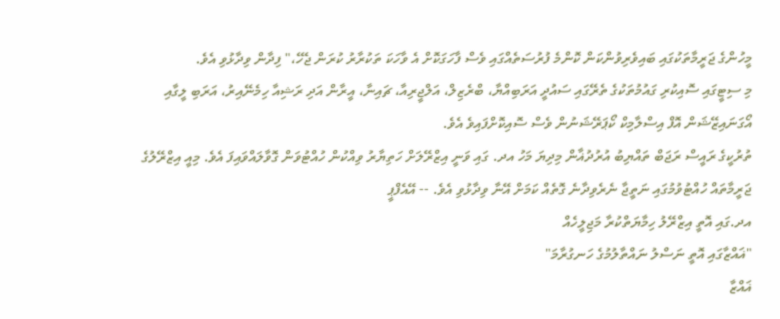މީހުންގެ ޖަރީމާތަކުގައި ބައިވެރިވުންކަން ކޮންމެ ފުރުސަތެއްގައި ވެސް ފާހަގަކޮށް އެ ވާހަކަ ތަކުރާރު ކުރަން ޖެހޭ،" ފިދާން ވިދާޅުވި އެވެ.
މި ސިޓީގައި ސޮއިކުރި ގައުމުތަކުގެ ތެރޭގައި ސައުދީ އަރަބިއްޔާ، ބްރެޒިލް، އަލްޖީރިއާ، ޗައިނާ، އީރާން އަދި ރަޝިއާ ހިމެނޭއިރު، އަރަބި ލީގާއި އޯގަނައިޒޭޝަން އޮފް އިސްލާމިކް ކޯޕަރޭޝަނުން ވެސް ސޮއިކޮށްފައިވެ އެވެ.
ތުރުކީގެ ރައީސް ރަޖަބް ތައްޔިބު އުރުދުޣާން މިދިޔަ މަހު އދ. ގައި ވަނީ އިޒްރޭލަށް ހަތިޔާރު ވިއްކުން ހުއްޓުވަން ގޮވާލައްވައިފަ އެވެ. މިއީ އިޒްރޭލުގެ ޖަރީމާތައް ހުއްޓުވުމުގައި ނަތީޖާ ނެރެވިދާނެ ގޮތެއް ކަމަށް އޭނާ ވިދާޅުވި އެވެ. -- އޭއެފްޕީ
އދ.ގައި އޮތީ އިޒްރޭލު ހިމާޔަތްކުރާ މަޖިލީހެއް
"ޣައްޒާގައި އޮތީ ނަސްލު ނައްތާލުމުގެ ހަނގުރާމަ"
ޣައްޒާ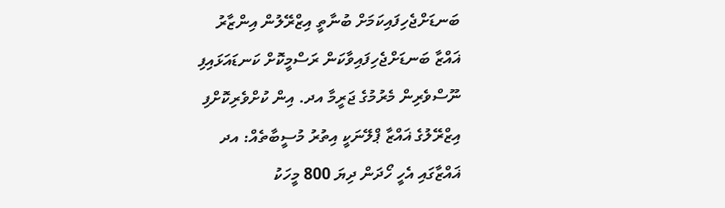ބަނޑަށްޖެހިފައިކަމަށް ބުނާތީ އިޒްރޭލުން އިންޒާރު
ޣައްޒާ ބަނޑަށްޖެހިފައިވާކަން ރަސްމީކޮށް ކަނޑައަޅައިފި
ނޫސްވެރިން މެރުމުގެ ޖަރީމާ އދ. އިން ކުށްވެރިކޮށްފި
އިޒްރޭލުގެ ޣައްޒާ ޕްލޭނަކީ އިތުރު މުސީބާތެއް: އދ
ޣައްޒާގައި އެހީ ހޯދަން ދިޔަ 800 މީހަކު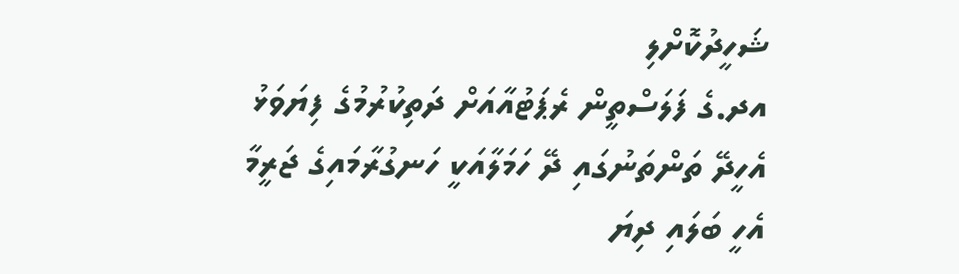ޝަހީދުކޮށްލި
އދ.ގެ ފަލަސްތީން ރެޕަޓުއާއަށް ދަތިކުރުމުގެ ފިޔަވަޅު
އެހީދޭ ތަންތަނުގައި ދޭ ހަމަލާއަކީ ހަނގުރާމައިގެ ޖަރީމާ
އެހީ ބަލައި ދިޔަ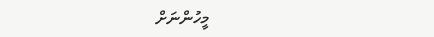މީހުންނަށް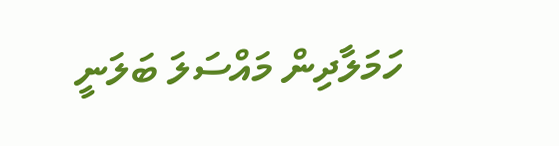ހަމަލާދިން މައްސަލަ ބަލަނީ